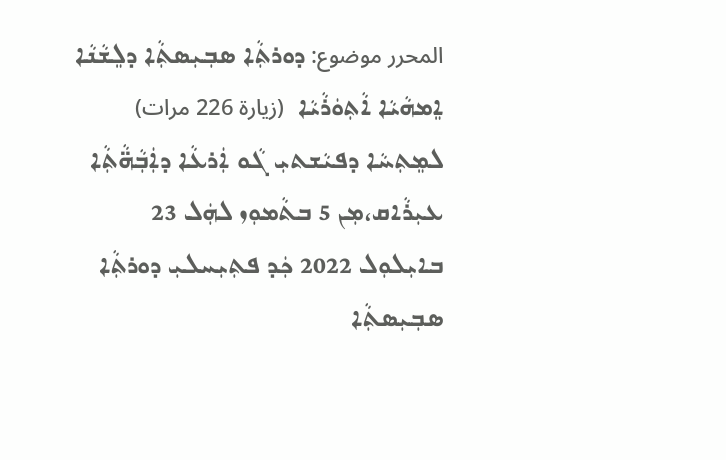المحرر موضوع: ܕܘܪܬܼܵܐ ܣܒܼܝܼܣܬܼܵܐ ܕܠܸܫܵܢܵܐ ܐܸܡܗܵܝܵܐ ܐܵܬܼܘܿܪܵܝܵܐ  (زيارة 226 مرات)
ܠܡܸܬܼܚܵܐ ܕܦܝܵܫܬܝܼ ܓܵܘ ܐܲܪܥܵܐ ܕܐܲܒܼܵܗ̈ܵܬܼܵܐ ܥܝܼܪܵܐܩ،ܡܼܢ 5 ܒܬܵܡܘܼܙ ܠܗܲܠ 23 ܒܐܝܼܠܘܼܠ 2022 ܟܲܕ ܦܬܼܝܼܚܠܝܼ ܕܘܪܬܼܵܐ ܣܒܼܝܼܣܬܼܵܐ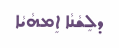ܕܠܸܫܵܢܵܐ ܐܸܡܗܵܝܵܐ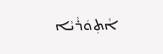ܐܵܬܼܘܿܪܵܝܵܐ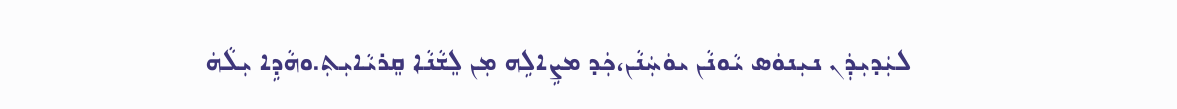ܠܝܲܕܝܼܕܲܢ ܢܝܼܢܘܿܣ ܝܵܘܢܵܢ ܝܘܿܚܲܢܵܢ،ܟܲܕ ܡܨܹܐܠܹܗ ܡܼܢ ܠܸܫܵܢܵܐ ܩܸܪܝܵܐܝܼܬܼ.ܘܗܵܕܹܐ ܝܼܠܵܗܿ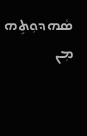ܣܵܗܕܘܼܬܹܗ ܡܼܢ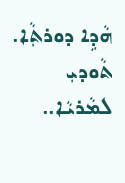ܗܵܕܹܐ ܕܘܪܬܼܵܐ. ܬܵܘܕܝܼ ܠܡܵܪܝܵܐ..